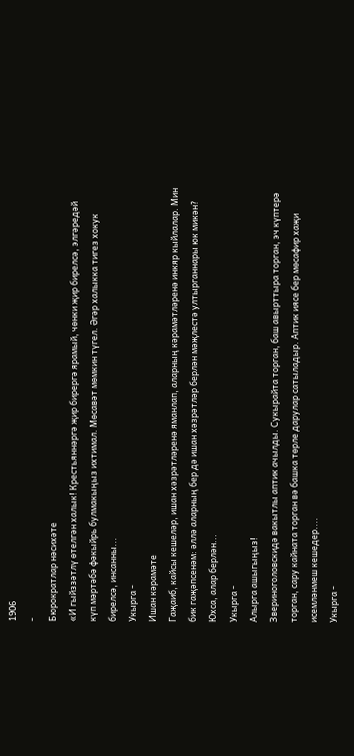1906
-
Бюрократлар нәсихәте
«И гыйззәтлү өтелгән халык! Крестьяннәргә җир бирергә ярамый, чөнки җир бирелсә, элгәредәй күп мәртәбә фәкыйрь булмакыңыз ихтимал. Мөсавәт мөмкин түгел. Әгәр халыкка тигез хокук бирелсә, инсанны...
Укырга -
Ишан кәрамәте
Гаҗаиб, кайсы кешеләр, ишан хәзрәтләренә яманлап, аларның кәрамәтләренә инкяр кыйлалар. Мин бик гаҗәпсенәм: әллә аларның бер дә ишан хәзрәтләр берлән мәҗлестә ултырганнары юк микән? Юхса, алар берлән...
Укырга -
Алырга ашыгыңыз!
Звериноголовскидә вакытлы аптик ачылды. Сукырайта торган, баш авырттыра торган, эч күптерә торган, сару кайната торган вә башка төрле дарулар сатыладыр. Аптик иясе бер мөсафир хаҗи исемләнмеш кешедер....
Укырга -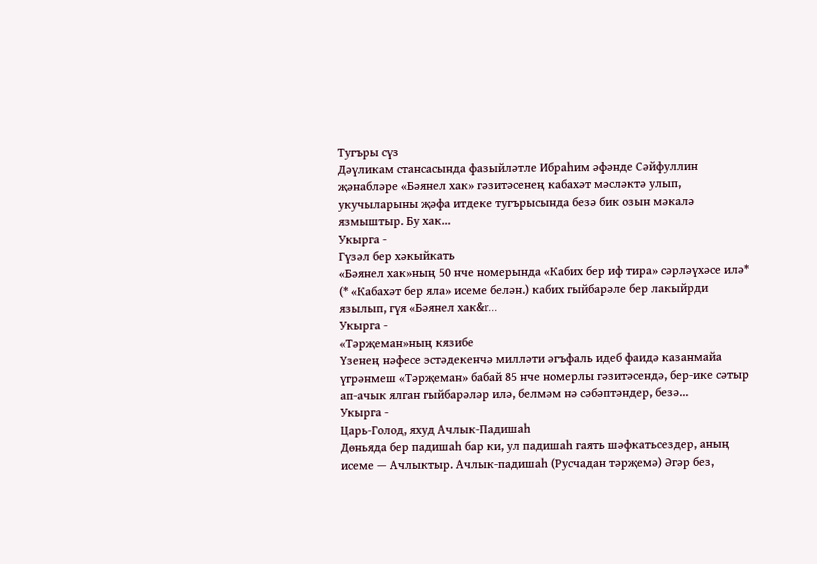Тугъры сүз
Дәүликам стансасында фазыйләтле Ибраһим әфәнде Сәйфуллин җәнабләре «Бәянел хак» гәзитәсенең кабахәт мәсләктә улып, укучыларыны җәфа итдеке тугърысында безә бик озын мәкалә язмыштыр. Бу хак...
Укырга -
Гүзәл бер хәкыйкать
«Бәянел хак»ның 50 нче номерында «Кабих бер иф тира» сәрләүхәсе илә* (* «Кабахәт бер яла» исеме белән.) кабих гыйбарәле бер лакыйрди язылып, гүя «Бәянел хак&r...
Укырга -
«Тәрҗеман»ның кязибе
Үзенең нәфесе эстәдекенчә милләти әгъфаль идеб фаидә казанмайа үгрәнмеш «Тәрҗеман» бабай 85 нче номерлы гәзитәсендә, бер-ике сәтыр ап-ачык ялган гыйбарәләр илә, белмәм нә сәбәптәндер, безә...
Укырга -
Царь-Голод, яхуд Ачлык-Падишаһ
Дөньяда бер падишаһ бар ки, ул падишаһ гаять шәфкатьсездер, аның исеме — Ачлыктыр. Ачлык-падишаһ (Русчадан тәрҗемә) Әгәр без,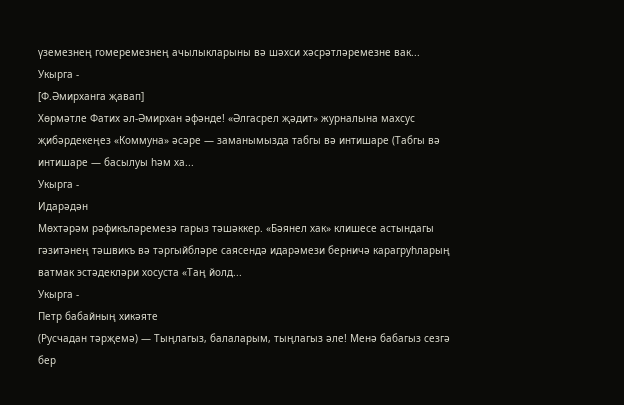үземезнең гомеремезнең ачылыкларыны вә шәхси хәсрәтләремезне вак...
Укырга -
[Ф.Әмирханга җавап]
Хөрмәтле Фатих әл-Әмирхан әфәнде! «Әлгасрел җәдит» журналына махсус җибәрдекеңез «Коммуна» әсәре — заманымызда табгы вә интишаре (Табгы вә интишаре — басылуы һәм ха...
Укырга -
Идарәдән
Мөхтәрәм рәфикъләремезә гарыз тәшәккер. «Бәянел хак» клишесе астындагы гәзитәнең тәшвикъ вә тәргыйбләре саясендә идарәмези берничә карагруһларың ватмак эстәдекләри хосуста «Таң йолд...
Укырга -
Петр бабайның хикәяте
(Русчадан тәрҗемә) — Тыңлагыз, балаларым, тыңлагыз әле! Менә бабагыз сезгә бер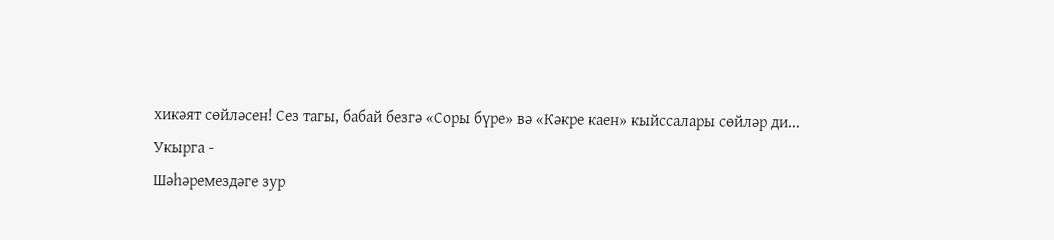хикәят сөйләсен! Сез тагы, бабай безгә «Соры бүре» вә «Кәкре каен» кыйссалары сөйләр ди...
Укырга -
Шәһәремездәге зур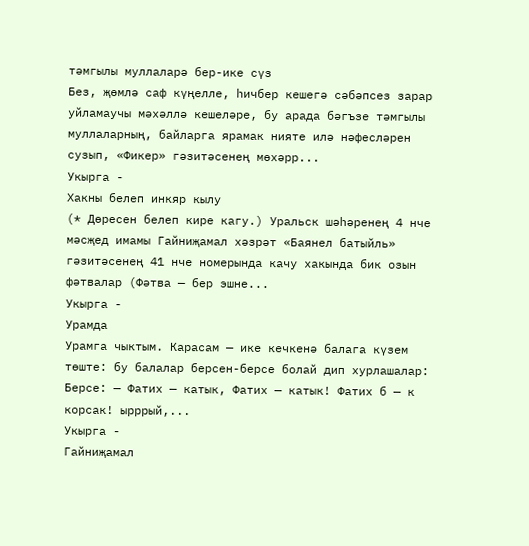тәмгылы муллаларә бер-ике сүз
Без, җөмлә саф күңелле, һичбер кешегә сәбәпсез зарар уйламаучы мәхәллә кешеләре, бу арада бәгъзе тәмгылы муллаларның, байларга ярамак нияте илә нәфесләрен сузып, «Фикер» гәзитәсенең мөхәрр...
Укырга -
Хакны белеп инкяр кылу
(* Дөресен белеп кире кагу.) Уральск шәһәренең 4 нче мәсҗед имамы Гайниҗамал хәзрәт «Баянел батыйль» гәзитәсенең 41 нче номерында качу хакында бик озын фәтвалар (Фәтва — бер эшне...
Укырга -
Урамда
Урамга чыктым. Карасам — ике кечкенә балага күзем төште: бу балалар берсен-берсе болай дип хурлашалар: Берсе: — Фатих — катык, Фатих — катык! Фатих б — к корсак! ырррый,...
Укырга -
Гайниҗамал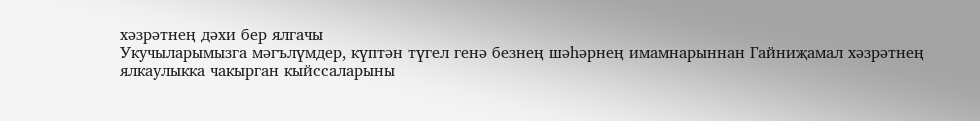хәзрәтнең дәхи бер ялгачы
Укучыларымызга мәгълүмдер, күптән түгел генә безнең шәһәрнең имамнарыннан Гайниҗамал хәзрәтнең ялкаулыкка чакырган кыйссаларыны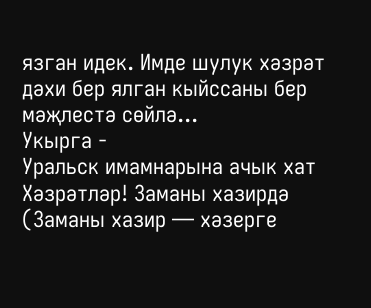язган идек. Имде шулук хәзрәт дәхи бер ялган кыйссаны бер мәҗлестә сөйлә...
Укырга -
Уральск имамнарына ачык хат
Хәзрәтләр! Заманы хазирдә (Заманы хазир — хәзерге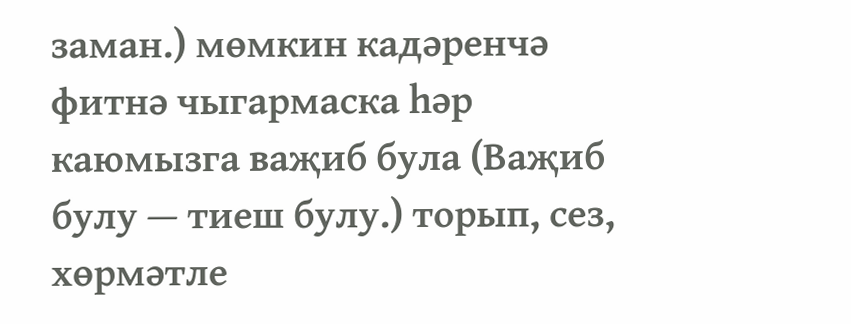заман.) мөмкин кадәренчә фитнә чыгармаска һәр каюмызга ваҗиб була (Ваҗиб булу — тиеш булу.) торып, сез, хөрмәтле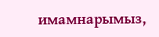имамнарымыз,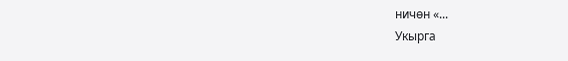ничөн «...
Укырга